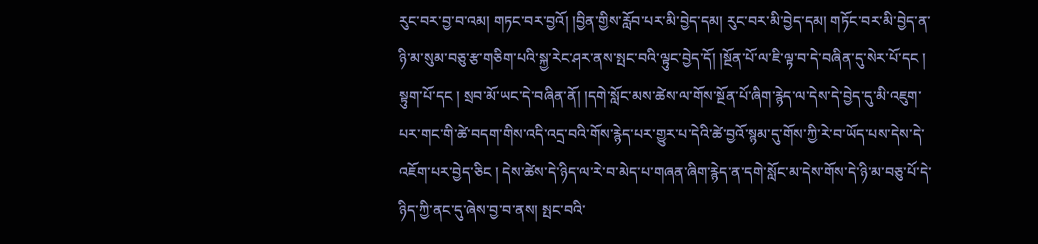རུང་བར་བྱ་བ་འམ། གཏང་བར་བྱའོ། །བྱིན་གྱིས་རློབ་པར་མི་བྱེད་དམ། རུང་བར་མི་བྱེད་དམ། གཏོང་བར་མི་བྱེད་ན་ཉི་མ་སུམ་བཅུ་རྩ་གཅིག་པའི་སྐྱ་རེང་ཤར་ནས་སྤང་བའི་ལྟུང་བྱེད་དོ། །སྔོན་པོ་ལ་ཇི་ལྟ་བ་དེ་བཞིན་དུ་སེར་པོ་དང ། སྟུག་པོ་དང ། སྲབ་མོ་ཡང་དེ་བཞིན་ནོ། །དགེ་སློང་མས་ཚེས་ལ་གོས་སྔོན་པོ་ཞིག་རྙེད་ལ་དེས་དེ་བྱེད་དུ་མི་འཇུག་པར་གང་གི་ཚེ་བདག་གིས་འདི་འདྲ་བའི་གོས་རྙེད་པར་གྱུར་པ་དེའི་ཚེ་བྱའོ་སྙམ་དུ་གོས་ཀྱི་རེ་བ་ཡོད་པས་དེས་དེ་འཇོག་པར་བྱེད་ཅིང ། དེས་ཚེས་དེ་ཉིད་ལ་རེ་བ་མེད་པ་གཞན་ཞིག་རྙེད་ན་དགེ་སློང་མ་དེས་གོས་དེ་ཉི་མ་བཅུ་པོ་དེ་ཉིད་ཀྱི་ནང་དུ་ཞེས་བྱ་བ་ནས། སྤང་བའི་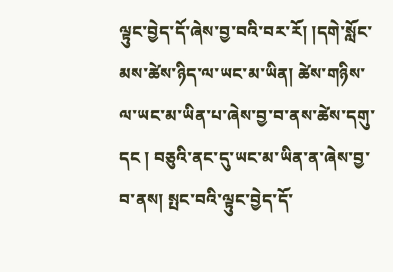ལྟུང་བྱེད་དོ་ཞེས་བྱ་བའི་བར་རོ། །དགེ་སློང་མས་ཚེས་ཉིད་ལ་ཡང་མ་ཡིན། ཚེས་གཉིས་ལ་ཡང་མ་ཡིན་པ་ཞེས་བྱ་བ་ནས་ཚེས་དགུ་དང ། བཅུའི་ནང་དུ་ཡང་མ་ཡིན་ན་ཞེས་བྱ་བ་ནས། སྤང་བའི་ལྟུང་བྱེད་དོ་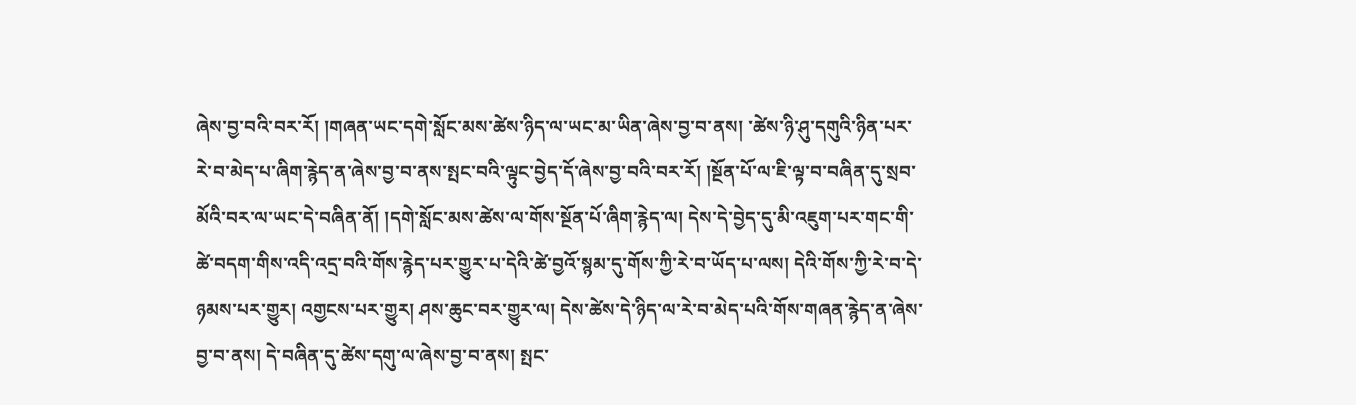ཞེས་བྱ་བའི་བར་རོ། །གཞན་ཡང་དགེ་སློང་མས་ཚེས་ཉིད་ལ་ཡང་མ་ཡིན་ཞེས་བྱ་བ་ནས། ་ཚེས་ཉི་ཤུ་དགུའི་ཉིན་པར་རེ་བ་མེད་པ་ཞིག་རྙེད་ན་ཞེས་བྱ་བ་ནས་སྤང་བའི་ལྟུང་བྱེད་དོ་ཞེས་བྱ་བའི་བར་རོ། །སྔོན་པོ་ལ་ཇི་ལྟ་བ་བཞིན་དུ་སྲབ་མོའི་བར་ལ་ཡང་དེ་བཞིན་ནོ། །དགེ་སློང་མས་ཚེས་ལ་གོས་སྔོན་པོ་ཞིག་རྙེད་ལ། དེས་དེ་བྱེད་དུ་མི་འཇུག་པར་གང་གི་ཚེ་བདག་གིས་འདི་འདྲ་བའི་གོས་རྙེད་པར་གྱུར་པ་དེའི་ཚེ་བྱའོ་སྙམ་དུ་གོས་ཀྱི་རེ་བ་ཡོད་པ་ལས། དེའི་གོས་ཀྱི་རེ་བ་དེ་ཉམས་པར་གྱུར། འགྱངས་པར་གྱུར། ཤས་ཆུང་བར་གྱུར་ལ། དེས་ཚེས་དེ་ཉིད་ལ་རེ་བ་མེད་པའི་གོས་གཞན་རྙེད་ན་ཞེས་བྱ་བ་ནས། དེ་བཞིན་དུ་ཚེས་དགུ་ལ་ཞེས་བྱ་བ་ནས། སྤང་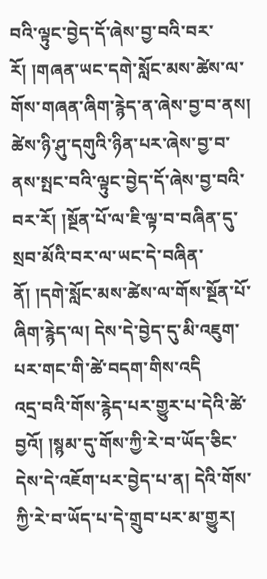བའི་ལྟུང་བྱེད་དོ་ཞེས་བྱ་བའི་བར་རོ། །གཞན་ཡང་དགེ་སློང་མས་ཚེས་ལ་གོས་གཞན་ཞིག་རྙེད་ན་ཞེས་བྱ་བ་ནས། ཚེས་ཉི་ཤུ་དགུའི་ཉིན་པར་ཞེས་བྱ་བ་ནས་སྤང་བའི་ལྟུང་བྱེད་དོ་ཞེས་བྱ་བའི་བར་རོ། །སྔོན་པོ་ལ་ཇི་ལྟ་བ་བཞིན་དུ་སྲབ་མོའི་བར་ལ་ཡང་དེ་བཞིན་ནོ། །དགེ་སློང་མས་ཚེས་ལ་གོས་སྔོན་པོ་ཞིག་རྙེད་ལ། དེས་དེ་བྱེད་དུ་མི་འཇུག་པར་གང་གི་ཚེ་བདག་གིས་འདི
འདྲ་བའི་གོས་རྙེད་པར་གྱུར་པ་དེའི་ཚེ་བྱའོ། །སྙམ་དུ་གོས་ཀྱི་རེ་བ་ཡོད་ཅིང་དེས་དེ་འཇོག་པར་བྱེད་པ་ན། དེའི་གོས་ཀྱི་རེ་བ་ཡོད་པ་དེ་གྲུབ་པར་མ་གྱུར།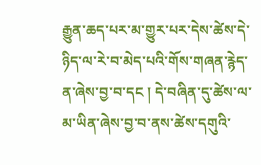རྒྱུན་ཆད་པར་མ་གྱུར་པར་དེས་ཚེས་དེ་ཉིད་ལ་རེ་བ་མེད་པའི་གོས་གཞན་རྙེད་ན་ཞེས་བྱ་བ་དང ། དེ་བཞིན་དུ་ཚེས་ལ་མ་ཡིན་ཞེས་བྱ་བ་ནས་ཚེས་དགུའི་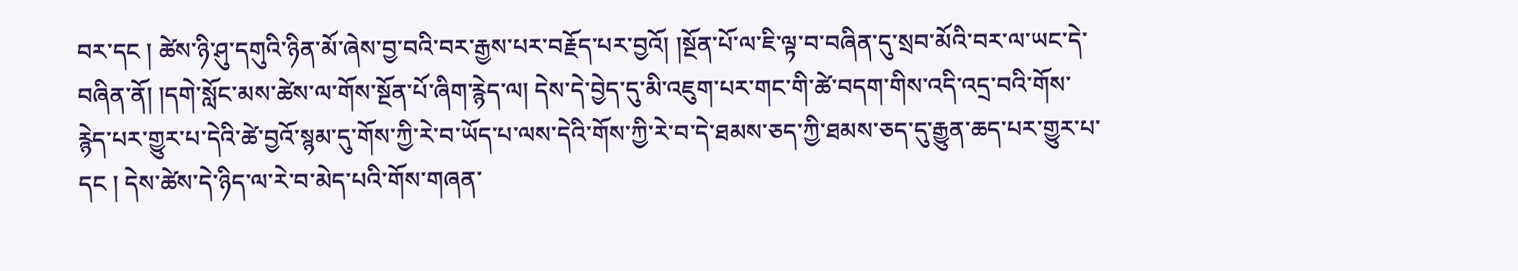བར་དང ། ཚེས་ཉི་ཤུ་དགུའི་ཉིན་མོ་ཞེས་བྱ་བའི་བར་རྒྱས་པར་བརྗོད་པར་བྱའོ། །སྔོན་པོ་ལ་ཇི་ལྟ་བ་བཞིན་དུ་སྲབ་མོའི་བར་ལ་ཡང་དེ་བཞིན་ནོ། །དགེ་སློང་མས་ཚེས་ལ་གོས་སྔོན་པོ་ཞིག་རྙེད་ལ། དེས་དེ་བྱེད་དུ་མི་འཇུག་པར་གང་གི་ཚེ་བདག་གིས་འདི་འདྲ་བའི་གོས་རྙེད་པར་གྱུར་པ་དེའི་ཚེ་བྱའོ་སྙམ་དུ་གོས་ཀྱི་རེ་བ་ཡོད་པ་ལས་དེའི་གོས་ཀྱི་རེ་བ་དེ་ཐམས་ཅད་ཀྱི་ཐམས་ཅད་དུ་རྒྱུན་ཆད་པར་གྱུར་པ་དང ། དེས་ཚེས་དེ་ཉིད་ལ་རེ་བ་མེད་པའི་གོས་གཞན་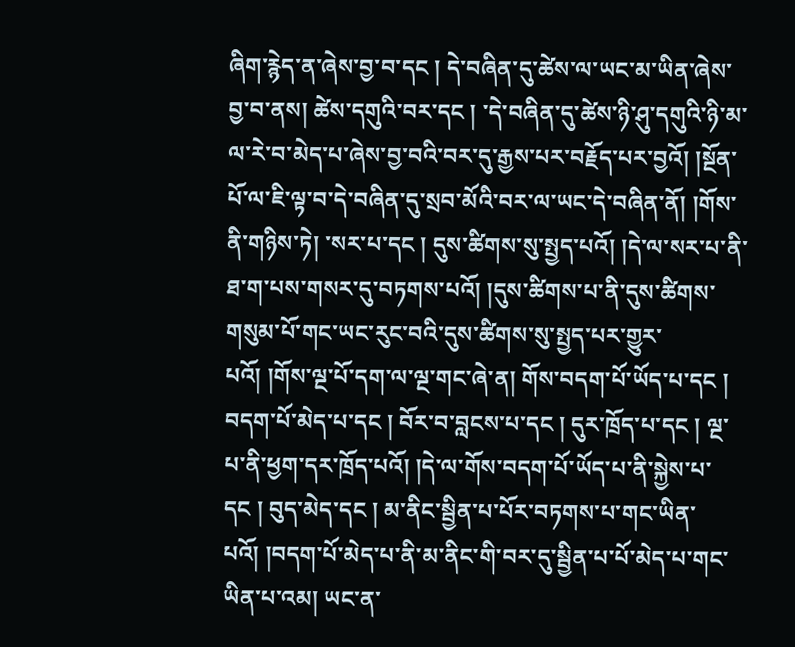ཞིག་རྙེད་ན་ཞེས་བྱ་བ་དང ། དེ་བཞིན་དུ་ཚེས་ལ་ཡང་མ་ཡིན་ཞེས་བྱ་བ་ནས། ཚེས་དགུའི་བར་དང ། ་དེ་བཞིན་དུ་ཚེས་ཉི་ཤུ་དགུའི་ཉི་མ་ལ་རེ་བ་མེད་པ་ཞེས་བྱ་བའི་བར་དུ་རྒྱས་པར་བརྗོད་པར་བྱའོ། །སྔོན་པོ་ལ་ཇི་ལྟ་བ་དེ་བཞིན་དུ་སྲབ་མོའི་བར་ལ་ཡང་དེ་བཞིན་ནོ། །གོས་ནི་གཉིས་ཏེ། ་སར་པ་དང ། དུས་ཚིགས་སུ་སྤྱད་པའོ། །དེ་ལ་སར་པ་ནི་ཐ་ག་པས་གསར་དུ་བཏགས་པའོ། །དུས་ཚིགས་པ་ནི་དུས་ཚིགས་གསུམ་པོ་གང་ཡང་རུང་བའི་དུས་ཚིགས་སུ་སྤྱད་པར་གྱུར་པའོ། །གོས་ལྔ་པོ་དག་ལ་ལྔ་གང་ཞེ་ན། གོས་བདག་པོ་ཡོད་པ་དང ། བདག་པོ་མེད་པ་དང ། བོར་བ་བླངས་པ་དང ། དུར་ཁྲོད་པ་དང ། ལྔ་པ་ནི་ཕྱག་དར་ཁྲོད་པའོ། །དེ་ལ་གོས་བདག་པོ་ཡོད་པ་ནི་སྐྱེས་པ་དང ། བུད་མེད་དང ། མ་ནིང་སྦྱིན་པ་པོར་བཏགས་པ་གང་ཡིན་པའོ། །བདག་པོ་མེད་པ་ནི་མ་ནིང་གི་བར་དུ་སྦྱིན་པ་པོ་མེད་པ་གང་ཡིན་པ་འམ། ཡང་ན་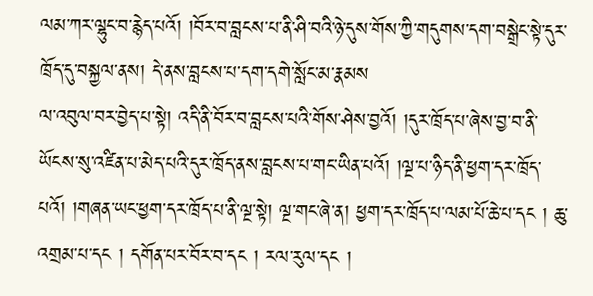ལམ་ཀར་ལྷུང་བ་རྙེད་པའོ། །བོར་བ་བླངས་པ་ནི་ཤི་བའི་ཉེ་དུས་གོས་ཀྱི་གདུགས་དག་བསྒྲེང་སྟེ་དུར་ཁྲོད་དུ་བསྐྱལ་ནས། དེ་ནས་བླངས་པ་དག་དགེ་སློང་མ་རྣམས
ལ་འབུལ་བར་བྱེད་པ་སྟེ། འདི་ནི་བོར་བ་བླངས་པའི་གོས་ཤེས་བྱའོ། །དུར་ཁྲོད་པ་ཞེས་བྱ་བ་ནི་ཡོངས་སུ་འཛིན་པ་མེད་པའི་དུར་ཁྲོད་ནས་བླངས་པ་གང་ཡིན་པའོ། །ལྔ་པ་ཉིད་ནི་ཕྱག་དར་ཁྲོད་པའོ། །གཞན་ཡང་ཕྱག་དར་ཁྲོད་པ་ནི་ལྔ་སྟེ། ལྔ་གང་ཞེ་ན། ཕྱག་དར་ཁྲོད་པ་ལམ་པོ་ཆེ་པ་དང ། ཆུ་འགྲམ་པ་དང ། དགོན་པར་བོར་བ་དང ། རལ་རུལ་དང །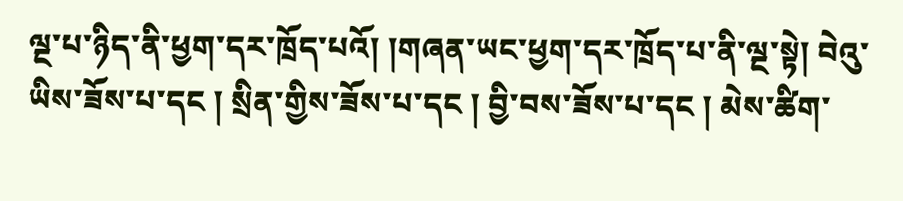ལྔ་པ་ཉིད་ནི་ཕྱག་དར་ཁྲོད་པའོ། །གཞན་ཡང་ཕྱག་དར་ཁྲོད་པ་ནི་ལྔ་སྟེ། བེའུ་ཡིས་ཟོས་པ་དང ། སྲིན་གྱིས་ཟོས་པ་དང ། བྱི་བས་ཟོས་པ་དང ། མེས་ཚིག་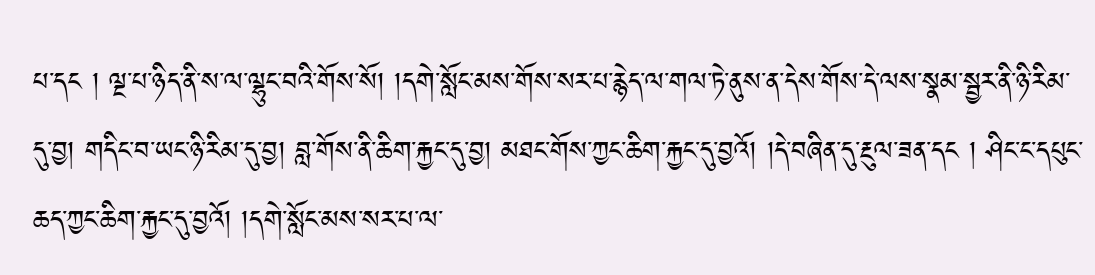པ་དང ། ལྔ་པ་ཉིད་ནི་ས་ལ་ལྷུང་བའི་གོས་སོ། །དགེ་སློང་མས་གོས་སར་པ་རྙེད་ལ་གལ་ཏེ་ནུས་ན་དེས་གོས་དེ་ལས་སྣམ་སྦྱར་ནི་ཉི་རིམ་དུ་བྱ། གདིང་བ་ཡང་ཉི་རིམ་དུ་བྱ། བླ་གོས་ནི་ཆིག་རྐྱང་དུ་བྱ། མཐང་གོས་ཀྱང་ཆིག་རྐྱང་དུ་བྱའོ། །དེ་བཞིན་དུ་རྔུལ་ཟན་དང ། ཤིང་ང་དཔུང་ཆད་ཀྱང་ཆིག་རྐྱང་དུ་བྱའོ། །དགེ་སློང་མས་སར་པ་ལ་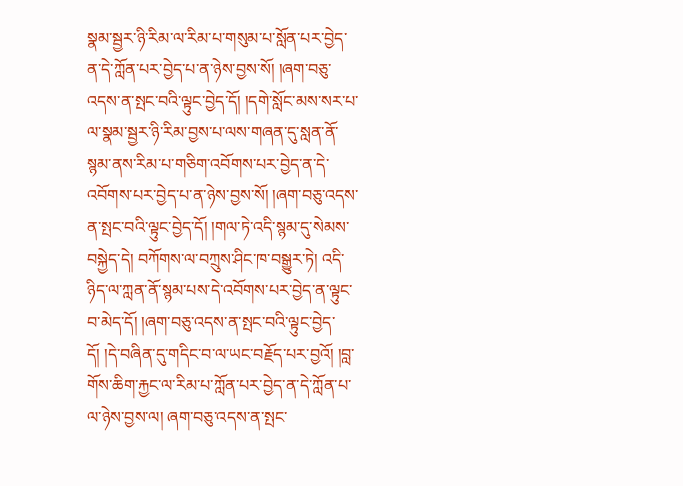སྣམ་སྦྱར་ཉི་རིམ་ལ་རིམ་པ་གསུམ་པ་སློན་པར་བྱེད་ན་དེ་ཀློན་པར་བྱེད་པ་ན་ཉེས་བྱས་སོ། །ཞག་བཅུ་འདས་ན་སྤང་བའི་ལྟུང་བྱེད་དོ། །དགེ་སློང་མས་སར་པ་ལ་སྣམ་སྦྱར་ཉི་རིམ་བྱས་པ་ལས་གཞན་དུ་སླན་ནོ་སྙམ་ནས་རིམ་པ་གཅིག་འབོགས་པར་བྱེད་ན་དེ་འབོགས་པར་བྱེད་པ་ན་ཉེས་བྱས་སོ། །ཞག་བཅུ་འདས་ན་སྤང་བའི་ལྟུང་བྱེད་དོ། །གལ་ཏེ་འདི་སྙམ་དུ་སེམས་བསྐྱེད་དེ། བཀོགས་ལ་བཀྲུས་ཤིང་ཁ་བསྒྱུར་ཏེ། འདི་ཉིད་ལ་ཀླན་ནོ་སྙམ་པས་དེ་འབོགས་པར་བྱེད་ན་ལྟུང་བ་མེད་དོ། །ཞག་བཅུ་འདས་ན་སྤང་བའི་ལྟུང་བྱེད་དོ། །དེ་བཞིན་དུ་གདིང་བ་ལ་ཡང་བརྗོད་པར་བྱའོ། །བླ་གོས་ཆིག་རྐྱང་ལ་རིམ་པ་ཀློན་པར་བྱེད་ན་དེ་ཀློན་པ་ལ་ཉེས་བྱས་ལ། ཞག་བཅུ་འདས་ན་སྤང་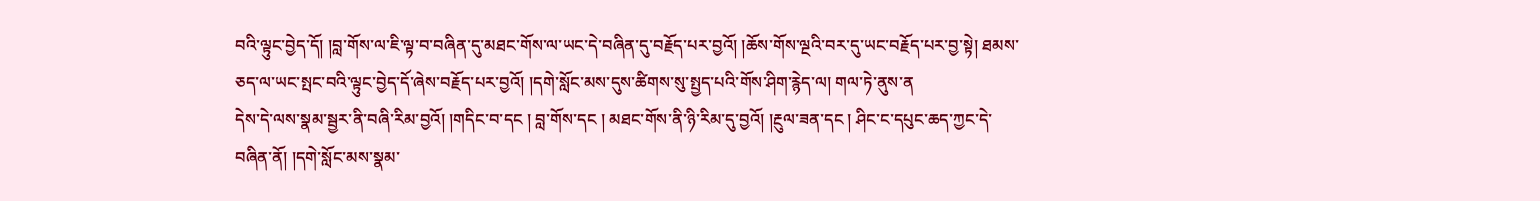བའི་ལྟུང་བྱེད་དོ། །བླ་གོས་ལ་ཇི་ལྟ་བ་བཞིན་དུ་མཐང་གོས་ལ་ཡང་དེ་བཞིན་དུ་བརྗོད་པར་བྱའོ། །ཆོས་གོས་ལྔའི་བར་དུ་ཡང་བརྗོད་པར་བྱ་སྟེ། ཐམས་ཅད་ལ་ཡང་སྤང་བའི་ལྟུང་བྱེད་དོ་ཞེས་བརྗོད་པར་བྱའོ། །དགེ་སློང་མས་དུས་ཚིགས་སུ་སྤྱད་པའི་གོས་ཤིག་རྙེད་ལ། གལ་ཏེ་ནུས་ན
དེས་དེ་ལས་སྣམ་སྦྱར་ནི་བཞི་རིམ་བྱའོ། །གདིང་བ་དང ། བླ་གོས་དང ། མཐང་གོས་ནི་ཉི་རིམ་དུ་བྱའོ། །རྔུལ་ཟན་དང ། ཤིང་ང་དཔུང་ཆད་ཀྱང་དེ་བཞིན་ནོ། །དགེ་སློང་མས་སྣམ་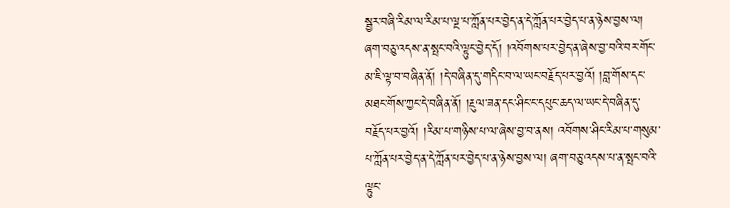སྦྱར་བཞི་རིམ་ལ་རིམ་པ་ལྔ་པ་ཀློན་པར་བྱེད་ན་དེ་ཀློན་པར་བྱེད་པ་ན་ཉེས་བྱས་ལ། ཞག་བཅུ་འདས་ན་སྤང་བའི་ལྟུང་བྱེད་དོ། །འབོགས་པར་བྱེད་ན་ཞེས་བྱ་བའི་བར་གོང་མ་ཇི་ལྟ་བ་བཞིན་ནོ། །དེ་བཞིན་དུ་གདིང་བ་ལ་ཡང་བརྗོད་པར་བྱའོ། །བླ་གོས་དང་མཐང་གོས་ཀྱང་དེ་བཞིན་ནོ། །རྔུལ་ཟན་དང་ཤིང་ང་དཔུང་ཆད་ལ་ཡང་དེ་བཞིན་དུ་བརྗོད་པར་བྱའོ། །རིམ་པ་གཉིས་པ་ལ་ཞེས་བྱ་བ་ནས། འབོགས་ཤིང་རིམ་པ་གསུམ་པ་ཀློན་པར་བྱེད་ན་དེ་ཀློན་པར་བྱེད་པ་ན་ཉེས་བྱས་ལ། ཞག་བཅུ་འདས་པ་ན་སྤང་བའི་ལྟུང་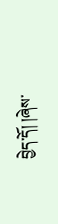བྱེད་དོ། །ཞེས་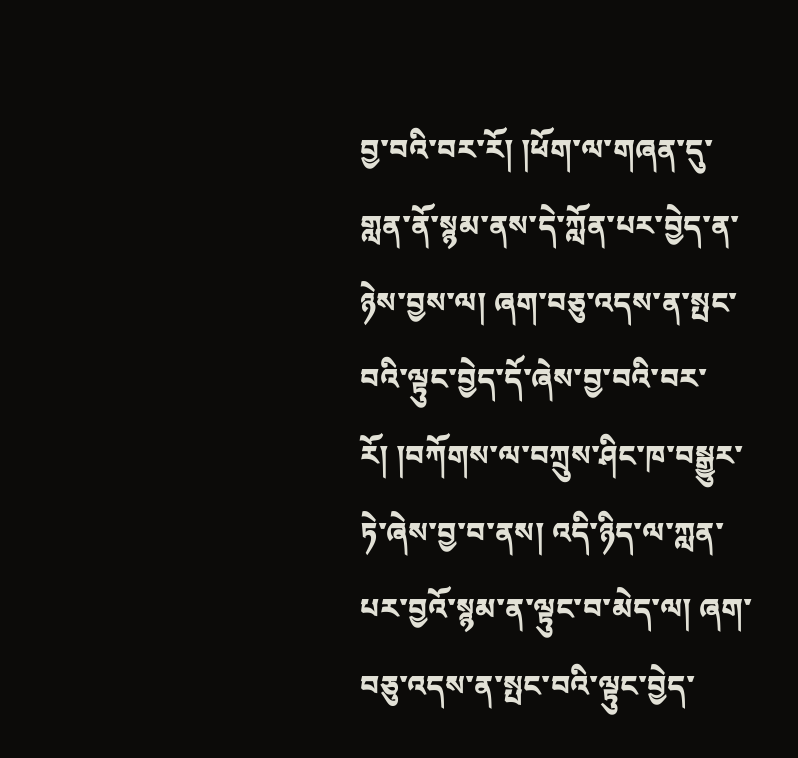བྱ་བའི་བར་རོ། །ཕོག་ལ་གཞན་དུ་གླན་ནོ་སྙམ་ནས་དེ་ཀློན་པར་བྱེད་ན་ཉེས་བྱས་ལ། ཞག་བཅུ་འདས་ན་སྤང་བའི་ལྟུང་བྱེད་དོ་ཞེས་བྱ་བའི་བར་རོ། །བཀོགས་ལ་བཀྲུས་ཤིང་ཁ་བསྒྱུར་ཏེ་ཞེས་བྱ་བ་ནས། འདི་ཉིད་ལ་ཀླན་པར་བྱའོ་སྙམ་ན་ལྟུང་བ་མེད་ལ། ཞག་བཅུ་འདས་ན་སྤང་བའི་ལྟུང་བྱེད་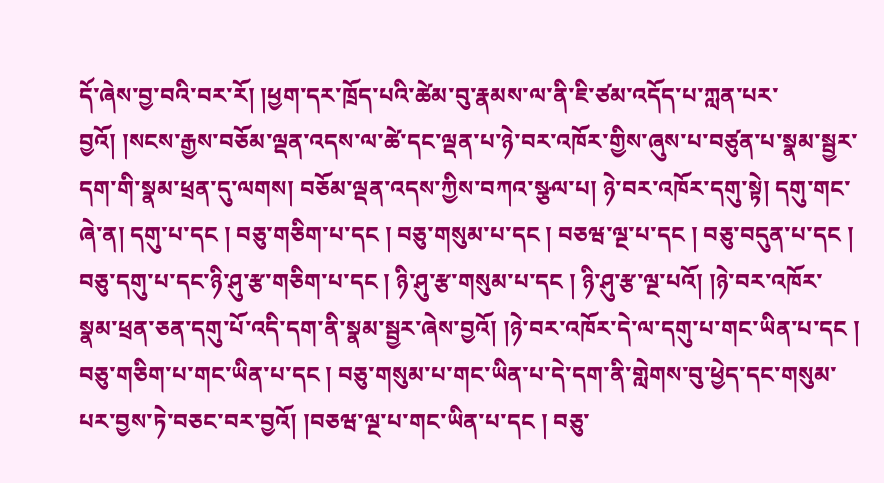དོ་ཞེས་བྱ་བའི་བར་རོ། །ཕྱག་དར་ཁྲོད་པའི་ཚེམ་བུ་རྣམས་ལ་ནི་ཇི་ཙམ་འདོད་པ་ཀླན་པར་བྱའོ། །སངས་རྒྱས་བཅོམ་ལྡན་འདས་ལ་ཚེ་དང་ལྡན་པ་ཉེ་བར་འཁོར་གྱིས་ཞུས་པ་བཙུན་པ་སྣམ་སྦྱར་དག་གི་སྣམ་ཕྲན་དུ་ལགས། བཅོམ་ལྡན་འདས་ཀྱིས་བཀའ་སྩལ་པ། ཉེ་བར་འཁོར་དགུ་སྟེ། དགུ་གང་ཞེ་ན། དགུ་པ་དང ། བཅུ་གཅིག་པ་དང ། བཅུ་གསུམ་པ་དང ། བཅཝ་ལྔ་པ་དང ། བཅུ་བདུན་པ་དང ། བཅུ་དགུ་པ་དང་ཉི་ཤུ་རྩ་གཅིག་པ་དང ། ཉི་ཤུ་རྩ་གསུམ་པ་དང ། ཉི་ཤུ་རྩ་ལྔ་པའོ། །ཉེ་བར་འཁོར་སྣམ་ཕྲན་ཅན་དགུ་པོ་འདི་དག་ནི་སྣམ་སྦྱར་ཞེས་བྱའོ། །ཉེ་བར་འཁོར་དེ་ལ་དགུ་པ་གང་ཡིན་པ་དང ། བཅུ་གཅིག་པ་གང་ཡིན་པ་དང ། བཅུ་གསུམ་པ་གང་ཡིན་པ་དེ་དག་ནི་གླེགས་བུ་ཕྱེད་དང་གསུམ་པར་བྱས་ཏེ་བཅང་བར་བྱའོ། །བཅཝ་ལྔ་པ་གང་ཡིན་པ་དང ། བཅུ་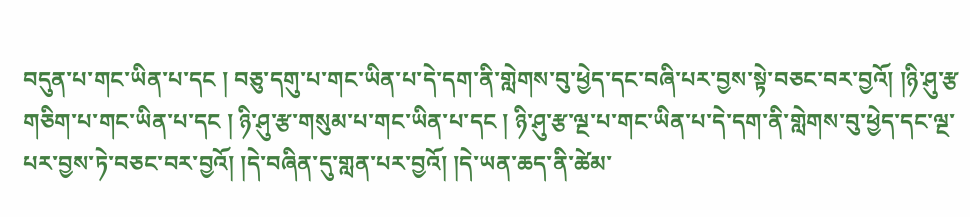བདུན་པ་གང་ཡིན་པ་དང ། བཅུ་དགུ་པ་གང་ཡིན་པ་དེ་དག་ནི་གླེགས་བུ་ཕྱེད་དང་བཞི་པར་བྱས་སྟེ་བཅང་བར་བྱའོ། །ཉི་ཤུ་རྩ
གཅིག་པ་གང་ཡིན་པ་དང ། ཉི་ཤུ་རྩ་གསུམ་པ་གང་ཡིན་པ་དང ། ཉི་ཤུ་རྩ་ལྔ་པ་གང་ཡིན་པ་དེ་དག་ནི་གླེགས་བུ་ཕྱེད་དང་ལྔ་པར་བྱས་ཏེ་བཅང་བར་བྱའོ། །དེ་བཞིན་དུ་གླན་པར་བྱའོ། །དེ་ཡན་ཆད་ནི་ཚེམ་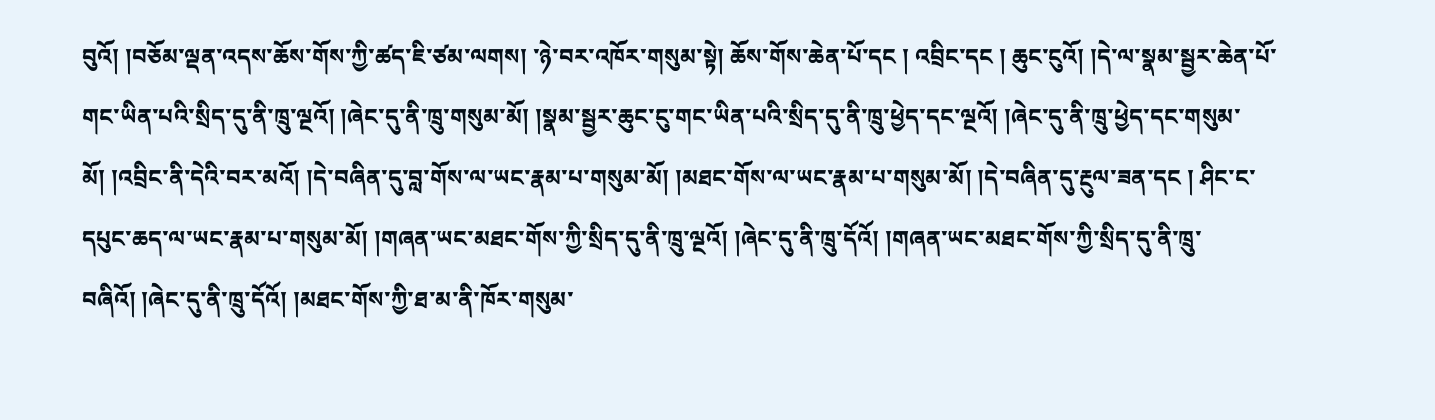བུའོ། །བཅོམ་ལྡན་འདས་ཆོས་གོས་ཀྱི་ཚད་ཇི་ཙམ་ལགས། ་ཉེ་བར་འཁོར་གསུམ་སྟེ། ཆོས་གོས་ཆེན་པོ་དང ། འབྲིང་དང ། ཆུང་ངུའོ། །དེ་ལ་སྣམ་སྦྱར་ཆེན་པོ་གང་ཡིན་པའི་སྲིད་དུ་ནི་ཁྲུ་ལྔའོ། །ཞེང་དུ་ནི་ཁྲུ་གསུམ་མོ། །སྣམ་སྦྱར་ཆུང་ངུ་གང་ཡིན་པའི་སྲིད་དུ་ནི་ཁྲུ་ཕྱེད་དང་ལྔའོ། །ཞེང་དུ་ནི་ཁྲུ་ཕྱེད་དང་གསུམ་མོ། །འབྲིང་ནི་དེའི་བར་མའོ། །དེ་བཞིན་དུ་བླ་གོས་ལ་ཡང་རྣམ་པ་གསུམ་མོ། །མཐང་གོས་ལ་ཡང་རྣམ་པ་གསུམ་མོ། །དེ་བཞིན་དུ་རྔུལ་ཟན་དང ། ཤིང་ང་དཔུང་ཆད་ལ་ཡང་རྣམ་པ་གསུམ་མོ། །གཞན་ཡང་མཐང་གོས་ཀྱི་སྲིད་དུ་ནི་ཁྲུ་ལྔའོ། །ཞེང་དུ་ནི་ཁྲུ་དོའོ། །གཞན་ཡང་མཐང་གོས་ཀྱི་སྲིད་དུ་ནི་ཁྲུ་བཞིའོ། །ཞེང་དུ་ནི་ཁྲུ་དོའོ། །མཐང་གོས་ཀྱི་ཐ་མ་ནི་ཁོར་གསུམ་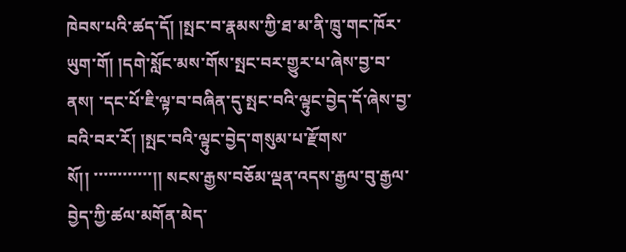ཁེབས་པའི་ཚད་དོ། །སྤང་བ་རྣམས་ཀྱི་ཐ་མ་ནི་ཁྲུ་གང་ཁོར་ཡུག་གོ། །དགེ་སློང་མས་གོས་སྤང་བར་གྱུར་པ་ཞེས་བྱ་བ་ནས། ་དང་པོ་ཇི་ལྟ་བ་བཞིན་དུ་སྤང་བའི་ལྟུང་བྱེད་དོ་ཞེས་བྱ་བའི་བར་རོ། །སྤང་བའི་ལྟུང་བྱེད་གསུམ་པ་རྫོགས་སོ།། ་་་་་་་་་་་་།། སངས་རྒྱས་བཅོམ་ལྡན་འདས་རྒྱལ་བུ་རྒྱལ་བྱེད་ཀྱི་ཚལ་མགོན་མེད་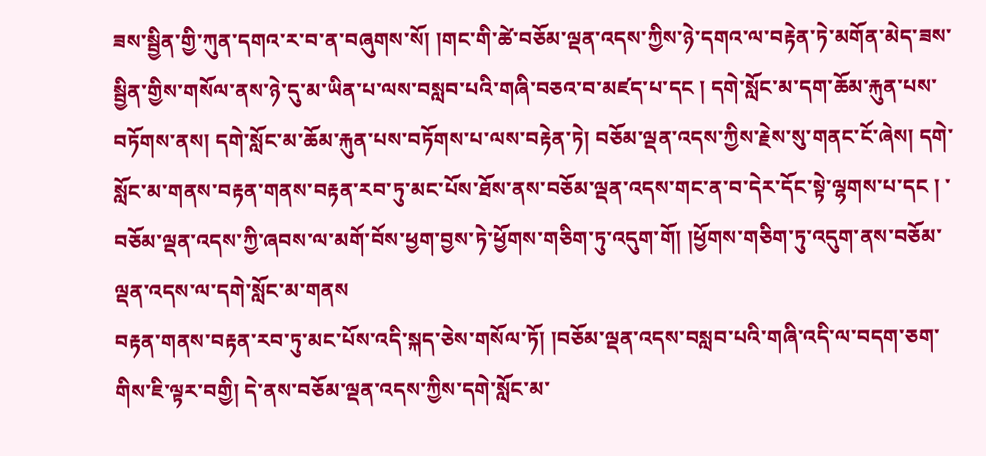ཟས་སྦྱིན་གྱི་ཀུན་དགའ་ར་བ་ན་བཞུགས་སོ། །གང་གི་ཚེ་བཅོམ་ལྡན་འདས་ཀྱིས་ཉེ་དགའ་ལ་བརྟེན་ཏེ་མགོན་མེད་ཟས་སྦྱིན་གྱིས་གསོལ་ནས་ཉེ་དུ་མ་ཡིན་པ་ལས་བསླབ་པའི་གཞི་བཅའ་བ་མཛད་པ་དང ། དགེ་སློང་མ་དག་ཆོམ་རྐུན་པས་བཏོགས་ནས། དགེ་སློང་མ་ཆོམ་རྐུན་པས་བཏོགས་པ་ལས་བརྟེན་ཏེ། བཅོམ་ལྡན་འདས་ཀྱིས་རྗེས་སུ་གནང་ངོ་ཞེས། དགེ་སློང་མ་གནས་བརྟན་གནས་བརྟན་རབ་ཏུ་མང་པོས་ཐོས་ནས་བཅོམ་ལྡན་འདས་གང་ན་བ་དེར་དོང་སྟེ་ལྷགས་པ་དང ། ་བཅོམ་ལྡན་འདས་ཀྱི་ཞབས་ལ་མགོ་བོས་ཕྱག་བྱས་ཏེ་ཕྱོགས་གཅིག་ཏུ་འདུག་གོ། །ཕྱོགས་གཅིག་ཏུ་འདུག་ནས་བཅོམ་ལྡན་འདས་ལ་དགེ་སློང་མ་གནས
བརྟན་གནས་བརྟན་རབ་ཏུ་མང་པོས་འདི་སྐད་ཅེས་གསོལ་ཏོ། །བཅོམ་ལྡན་འདས་བསླབ་པའི་གཞི་འདི་ལ་བདག་ཅག་གིས་ཇི་ལྟར་བགྱི། དེ་ནས་བཅོམ་ལྡན་འདས་ཀྱིས་དགེ་སློང་མ་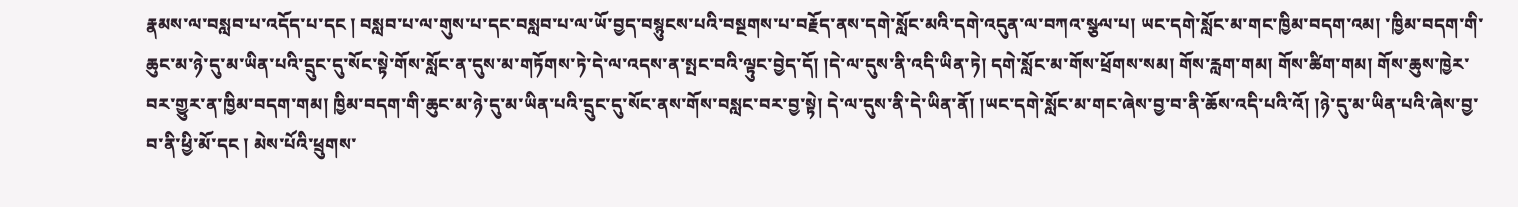རྣམས་ལ་བསླབ་པ་འདོད་པ་དང ། བསླབ་པ་ལ་གུས་པ་དང་བསླབ་པ་ལ་ཡོ་བྱད་བསྙུངས་པའི་བསྔགས་པ་བརྗོད་ནས་དགེ་སློང་མའི་དགེ་འདུན་ལ་བཀའ་སྩལ་པ། ཡང་དགེ་སློང་མ་གང་ཁྱིམ་བདག་འམ། ་ཁྱིམ་བདག་གི་ཆུང་མ་ཉེ་དུ་མ་ཡིན་པའི་དྲུང་དུ་སོང་སྟེ་གོས་སློང་ན་དུས་མ་གཏོགས་ཏེ་དེ་ལ་འདས་ན་སྤང་བའི་ལྟུང་བྱེད་དོ། །དེ་ལ་དུས་ནི་འདི་ཡིན་ཏེ། དགེ་སློང་མ་གོས་ཕྲོགས་སམ། གོས་རླག་གམ། གོས་ཚིག་གམ། གོས་ཆུས་ཁྱེར་བར་གྱུར་ན་ཁྱིམ་བདག་གམ། ཁྱིམ་བདག་གི་ཆུང་མ་ཉེ་དུ་མ་ཡིན་པའི་དྲུང་དུ་སོང་ནས་གོས་བསླང་བར་བྱ་སྟེ། དེ་ལ་དུས་ནི་དེ་ཡིན་ནོ། །ཡང་དགེ་སློང་མ་གང་ཞེས་བྱ་བ་ནི་ཆོས་འདི་པའི་འོ། །ཉེ་དུ་མ་ཡིན་པའི་ཞེས་བྱ་བ་ནི་ཕྱི་མོ་དང ། མེས་པོའི་ཕྲུགས་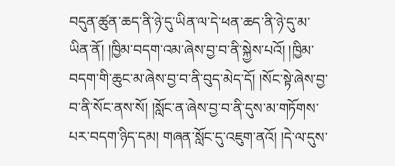བདུན་ཚུན་ཆད་ནི་ཉེ་དུ་ཡིན་ལ་དེ་ཕན་ཆད་ནི་ཉེ་དུ་མ་ཡིན་ནོ། །ཁྱིམ་བདག་འམ་ཞེས་བྱ་བ་ནི་སྐྱེས་པའོ། །ཁྱིམ་བདག་གི་ཆུང་མ་ཞེས་བྱ་བ་ནི་བུད་མེད་དོ། །སོང་སྟེ་ཞེས་བྱ་བ་ནི་སོང་ནས་སོ། །སློང་ན་ཞེས་བྱ་བ་ནི་དུས་མ་གཏོགས་པར་བདག་ཉིད་དམ། གཞན་སློང་དུ་འཇུག་ནའོ། །དེ་ལ་དུས་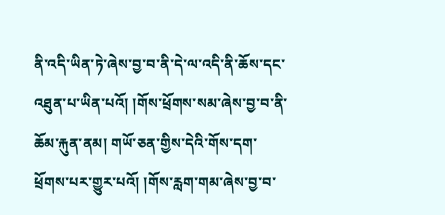ནི་འདི་ཡིན་ཏེ་ཞེས་བྱ་བ་ནི་དེ་ལ་འདི་ནི་ཆོས་དང་འཐུན་པ་ཡིན་པའོ། །གོས་ཕྲོགས་སམ་ཞེས་བྱ་བ་ནི་ཆོམ་རྐུན་ནམ། གཡོ་ཅན་གྱིས་དེའི་གོས་དག་ཕྲོགས་པར་གྱུར་པའོ། །གོས་རླག་གམ་ཞེས་བྱ་བ་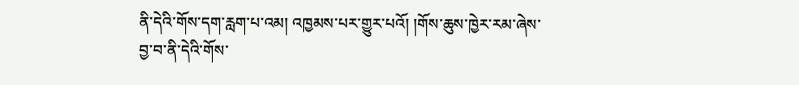ནི་དེའི་གོས་དག་རླག་པ་འམ། འཁྱམས་པར་གྱུར་པའོ། །གོས་ཆུས་ཁྱེར་རམ་ཞེས་བྱ་བ་ནི་དེའི་གོས་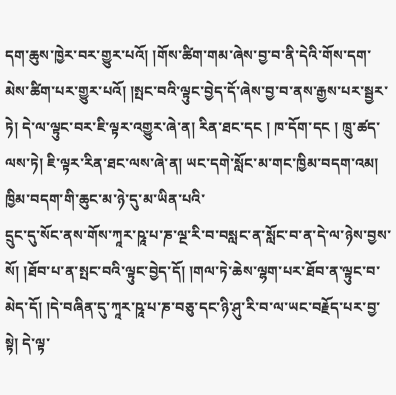དག་ཆུས་ཁྱེར་བར་གྱུར་པའོ། །གོས་ཚིག་གམ་ཞེས་བྱ་བ་ནི་དེའི་གོས་དག་མེས་ཚིག་པར་གྱུར་པའོ། །སྤང་བའི་ལྟུང་བྱེད་དོ་ཞེས་བྱ་བ་ནས་རྒྱས་པར་སྦྱར་ཏེ། དེ་ལ་ལྟུང་བར་ཇི་ལྟར་འགྱུར་ཞེ་ན། རིན་ཐང་དང ། ཁ་དོག་དང ། ཁྲུ་ཚད་ལས་ཏེ། ཇི་ལྟར་རིན་ཐང་ལས་ཞེ་ན། ཡང་དགེ་སློང་མ་གང་ཁྱིམ་བདག་འམ། ཁྱིམ་བདག་གི་ཆུང་མ་ཉེ་དུ་མ་ཡིན་པའི་
དྲུང་དུ་སོང་ནས་གོས་ཀཱར་ཥཱ་པ་ཎ་ལྔ་རི་བ་བསླང་ན་སློང་བ་ན་དེ་ལ་ཉེས་བྱས་སོ། །ཐོབ་པ་ན་སྤང་བའི་ལྟུང་བྱེད་དོ། །གལ་ཏེ་ཆེས་ལྷག་པར་ཐོབ་ན་ལྟུང་བ་མེད་དོ། །དེ་བཞིན་དུ་ཀཱར་ཥཱ་པ་ཎ་བཅུ་དང་ཉི་ཤུ་རི་བ་ལ་ཡང་བརྗོད་པར་བྱ་སྟེ། དེ་ལྟ་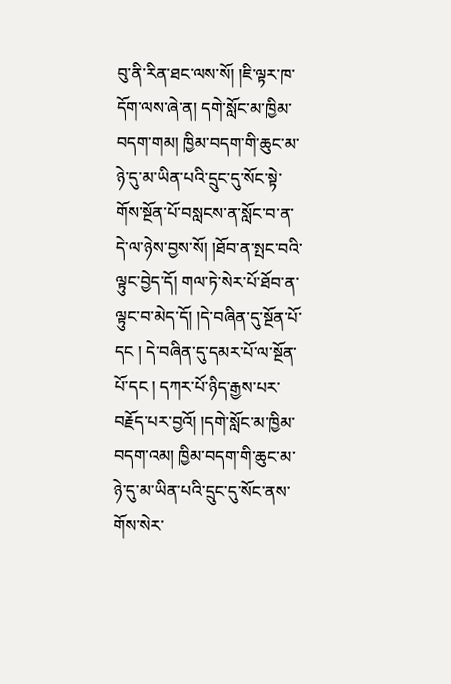བུ་ནི་རིན་ཐང་ལས་སོ། །ཇི་ལྟར་ཁ་དོག་ལས་ཞེ་ན། དགེ་སློང་མ་ཁྱིམ་བདག་གམ། ཁྱིམ་བདག་གི་ཆུང་མ་ཉེ་དུ་མ་ཡིན་པའི་དྲུང་དུ་སོང་སྟེ་གོས་སྔོན་པོ་བསླངས་ན་སློང་བ་ན་དེ་ལ་ཉེས་བྱས་སོ། །ཐོབ་ན་སྤང་བའི་ལྟུང་བྱེད་དོ། གལ་ཏེ་སེར་པོ་ཐོབ་ན་ལྟུང་བ་མེད་དོ། །དེ་བཞིན་དུ་སྔོན་པོ་དང ། དེ་བཞིན་དུ་དམར་པོ་ལ་སྔོན་པོ་དང ། དཀར་པོ་ཉིད་རྒྱས་པར་བརྗོད་པར་བྱའོ། །དགེ་སློང་མ་ཁྱིམ་བདག་འམ། ཁྱིམ་བདག་གི་ཆུང་མ་ཉེ་དུ་མ་ཡིན་པའི་དྲུང་དུ་སོང་ནས་གོས་སེར་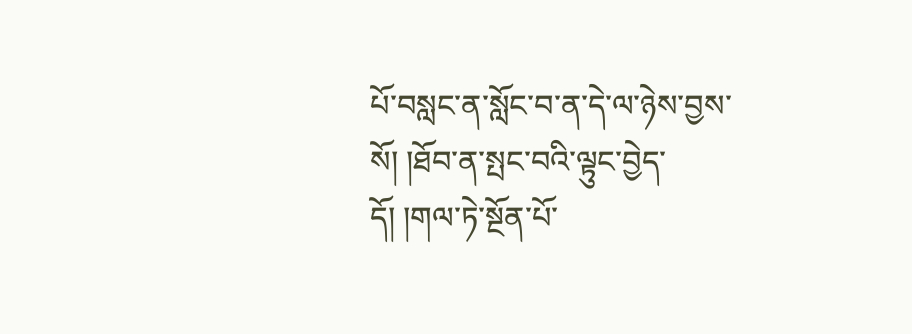པོ་བསླང་ན་སློང་བ་ན་དེ་ལ་ཉེས་བྱས་སོ། །ཐོབ་ན་སྤང་བའི་ལྟུང་བྱེད་དོ། །གལ་ཏེ་སྔོན་པོ་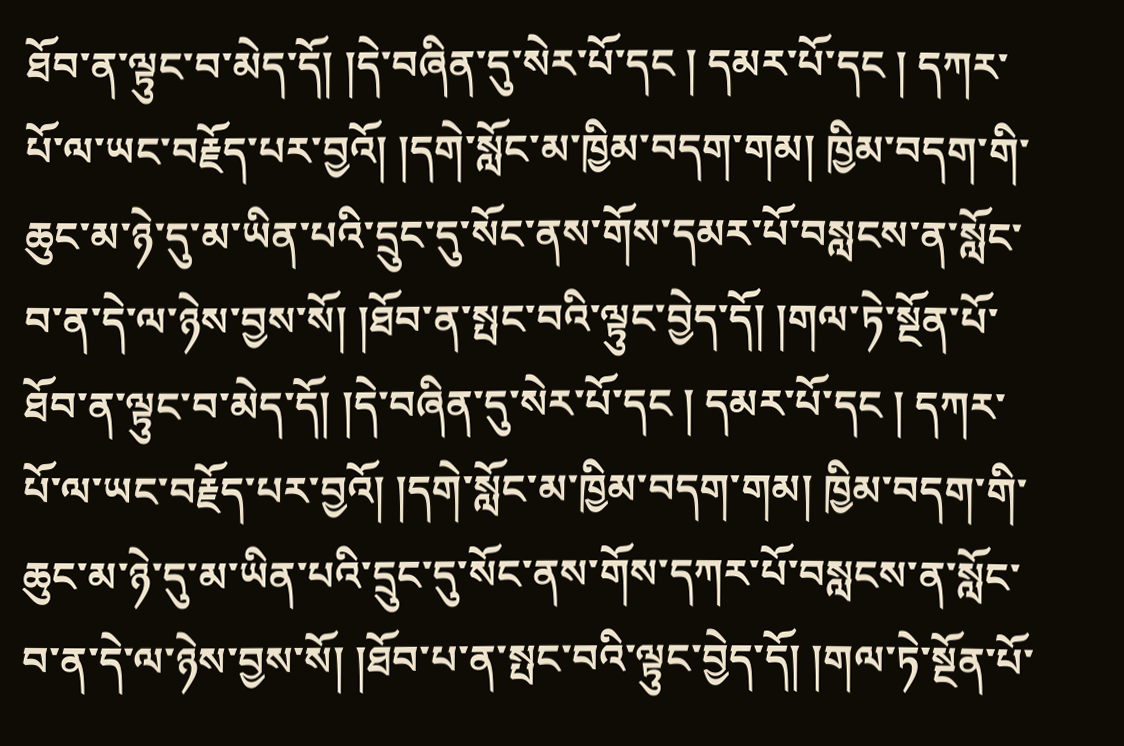ཐོབ་ན་ལྟུང་བ་མེད་དོ། །དེ་བཞིན་དུ་སེར་པོ་དང ། དམར་པོ་དང ། དཀར་པོ་ལ་ཡང་བརྗོད་པར་བྱའོ། །དགེ་སློང་མ་ཁྱིམ་བདག་གམ། ཁྱིམ་བདག་གི་ཆུང་མ་ཉེ་དུ་མ་ཡིན་པའི་དྲུང་དུ་སོང་ནས་གོས་དམར་པོ་བསླངས་ན་སློང་བ་ན་དེ་ལ་ཉེས་བྱས་སོ། །ཐོབ་ན་སྤང་བའི་ལྟུང་བྱེད་དོ། །གལ་ཏེ་སྔོན་པོ་ཐོབ་ན་ལྟུང་བ་མེད་དོ། །དེ་བཞིན་དུ་སེར་པོ་དང ། དམར་པོ་དང ། དཀར་པོ་ལ་ཡང་བརྗོད་པར་བྱའོ། །དགེ་སློང་མ་ཁྱིམ་བདག་གམ། ཁྱིམ་བདག་གི་ཆུང་མ་ཉེ་དུ་མ་ཡིན་པའི་དྲུང་དུ་སོང་ནས་གོས་དཀར་པོ་བསླངས་ན་སློང་བ་ན་དེ་ལ་ཉེས་བྱས་སོ། །ཐོབ་པ་ན་སྤང་བའི་ལྟུང་བྱེད་དོ། །གལ་ཏེ་སྔོན་པོ་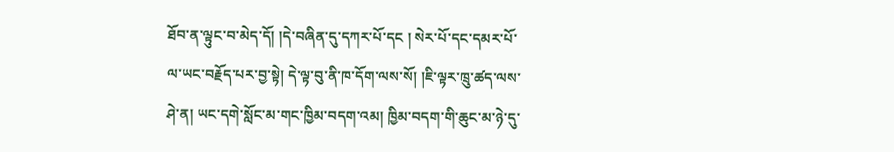ཐོབ་ན་ལྟུང་བ་མེད་དོ། །དེ་བཞིན་དུ་དཀར་པོ་དང ། སེར་པོ་དང་དམར་པོ་ལ་ཡང་བརྗོད་པར་བྱ་སྟེ། དེ་ལྟ་བུ་ནི་ཁ་དོག་ལས་སོ། །ཇི་ལྟར་ཁྲུ་ཚད་ལས་ཤེ་ན། ཡང་དགེ་སློང་མ་གང་ཁྱིམ་བདག་འམ། ཁྱིམ་བདག་གི་ཆུང་མ་ཉེ་དུ་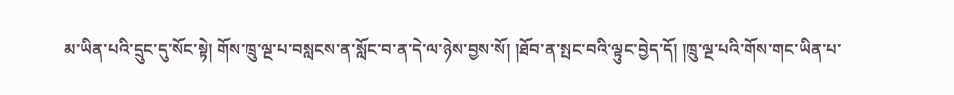མ་ཡིན་པའི་དྲུང་དུ་སོང་སྟེ། གོས་ཁྲུ་ལྔ་པ་བསླངས་ན་སློང་བ་ན་དེ་ལ་ཉེས་བྱས་སོ། །ཐོབ་ན་སྤང་བའི་ལྟུང་བྱེད་དོ། །ཁྲུ་ལྔ་པའི་གོས་གང་ཡིན་པ་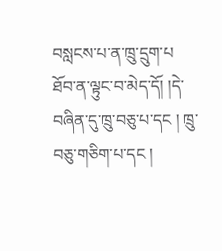བསླངས་པ་ན་ཁྲུ་དྲུག་པ
ཐོབ་ན་ལྟུང་བ་མེད་དོ། །དེ་བཞིན་དུ་ཁྲུ་བཅུ་པ་དང ། ཁྲུ་བཅུ་གཅིག་པ་དང །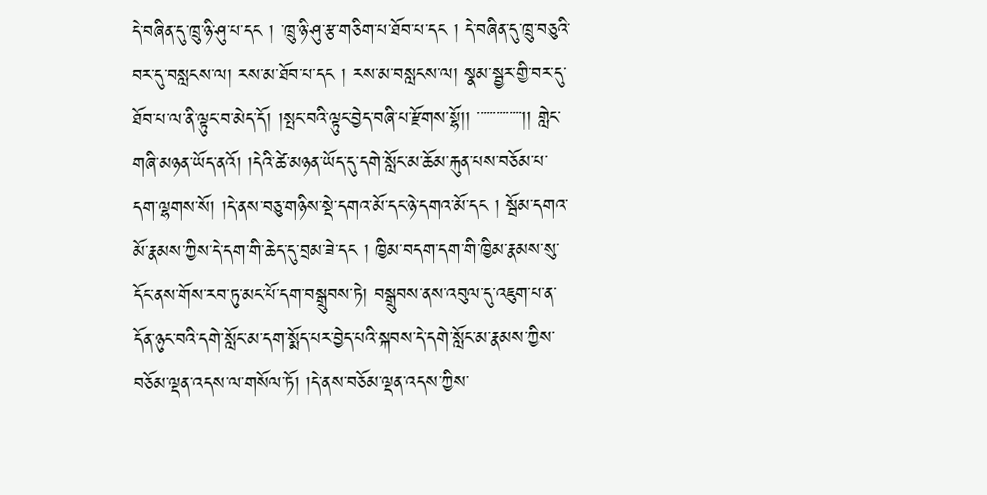དེ་བཞིན་དུ་ཁྲུ་ཉི་ཤུ་པ་དང ། ་ཁྲུ་ཉི་ཤུ་རྩ་གཅིག་པ་ཐོབ་པ་དང ། དེ་བཞིན་དུ་ཁྲུ་བཅུའི་བར་དུ་བསླངས་ལ། རས་མ་ཐོབ་པ་དང ། རས་མ་བསླངས་ལ། སྣམ་སྦྱར་གྱི་བར་དུ་ཐོབ་པ་ལ་ནི་ལྟུང་བ་མེད་དོ། །སྤང་བའི་ལྟུང་བྱེད་བཞི་པ་རྫོགས་སྷོ།། ་་་་་་་་་་་་་་།། གླེང་གཞི་མཉན་ཡོད་ནའོ། །དེའི་ཚེ་མཉན་ཡོད་དུ་དགེ་སློང་མ་ཆོམ་རྐུན་པས་བཅོམ་པ་དག་ལྷགས་སོ། །དེ་ནས་བཅུ་གཉིས་སྡེ་དགའ་མོ་དང་ཉེ་དགའ་མོ་དང ། སྦོམ་དགའ་མོ་རྣམས་ཀྱིས་དེ་དག་གི་ཆེད་དུ་བྲམ་ཟེ་དང ། ཁྱིམ་བདག་དག་གི་ཁྱིམ་རྣམས་སུ་དོང་ནས་གོས་རབ་ཏུ་མང་པོ་དག་བསྒྲུབས་ཏེ། བསྒྲུབས་ནས་འབུལ་དུ་འཇུག་པ་ན་དོན་ཉུང་བའི་དགེ་སློང་མ་དག་སྨོད་པར་བྱེད་པའི་སྐབས་དེ་དགེ་སློང་མ་རྣམས་ཀྱིས་བཅོམ་ལྡན་འདས་ལ་གསོལ་ཏོ། །དེ་ནས་བཅོམ་ལྡན་འདས་ཀྱིས་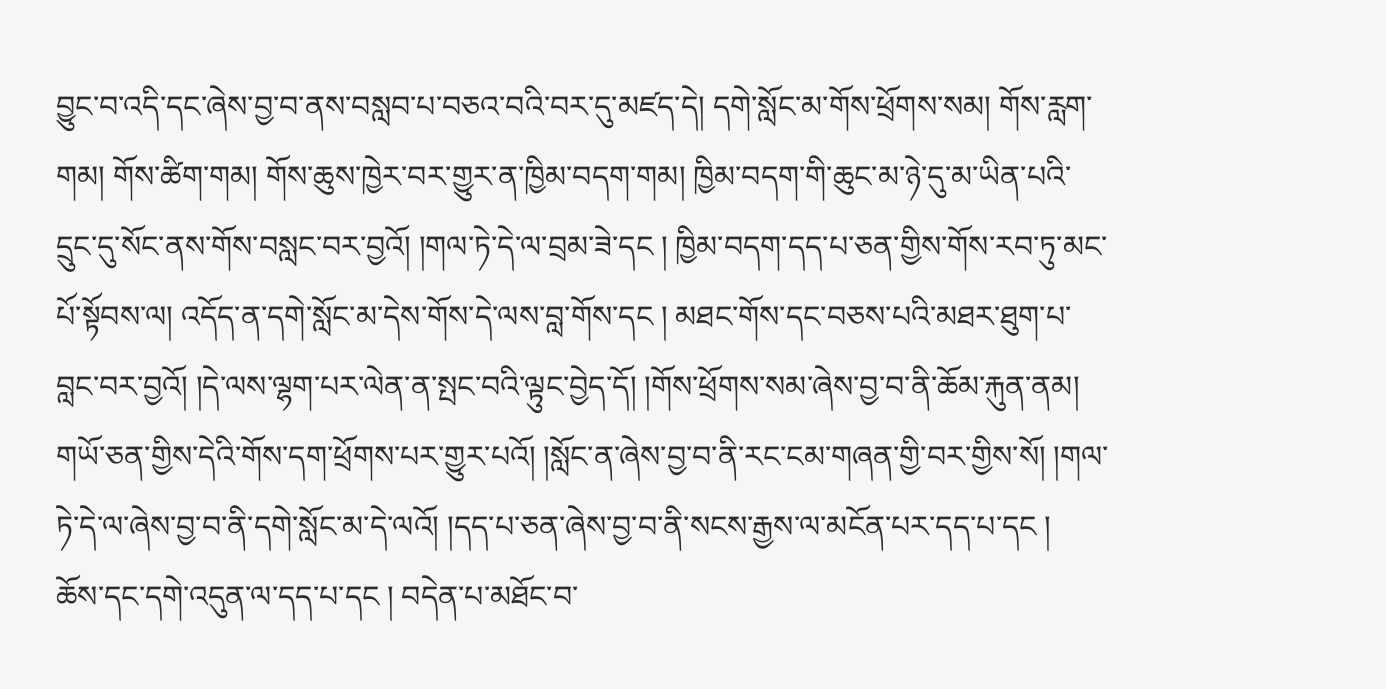བྱུང་བ་འདི་དང་ཞེས་བྱ་བ་ནས་བསླབ་པ་བཅའ་བའི་བར་དུ་མཛད་དེ། དགེ་སློང་མ་གོས་ཕྲོགས་སམ། གོས་རླག་གམ། གོས་ཚིག་གམ། གོས་ཆུས་ཁྱེར་བར་གྱུར་ན་ཁྱིམ་བདག་གམ། ཁྱིམ་བདག་གི་ཆུང་མ་ཉེ་དུ་མ་ཡིན་པའི་དྲུང་དུ་སོང་ནས་གོས་བསླང་བར་བྱའོ། །གལ་ཏེ་དེ་ལ་བྲམ་ཟེ་དང ། ཁྱིམ་བདག་དད་པ་ཅན་གྱིས་གོས་རབ་ཏུ་མང་པོ་སྟོབས་ལ། འདོད་ན་དགེ་སློང་མ་དེས་གོས་དེ་ལས་བླ་གོས་དང ། མཐང་གོས་དང་བཅས་པའི་མཐར་ཐུག་པ་བླང་བར་བྱའོ། །དེ་ལས་ལྷག་པར་ལེན་ན་སྤང་བའི་ལྟུང་བྱེད་དོ། །གོས་ཕྲོགས་སམ་ཞེས་བྱ་བ་ནི་ཆོམ་རྐུན་ནམ། གཡོ་ཅན་གྱིས་དེའི་གོས་དག་ཕྲོགས་པར་གྱུར་པའོ། །སློང་ན་ཞེས་བྱ་བ་ནི་རང་ངམ་གཞན་གྱི་བར་གྱིས་སོ། །གལ་ཏེ་དེ་ལ་ཞེས་བྱ་བ་ནི་དགེ་སློང་མ་དེ་ལའོ། །དད་པ་ཅན་ཞེས་བྱ་བ་ནི་སངས་རྒྱས་ལ་མངོན་པར་དད་པ་དང ། ཆོས་དང་དགེ་འདུན་ལ་དད་པ་དང ། བདེན་པ་མཐོང་བ་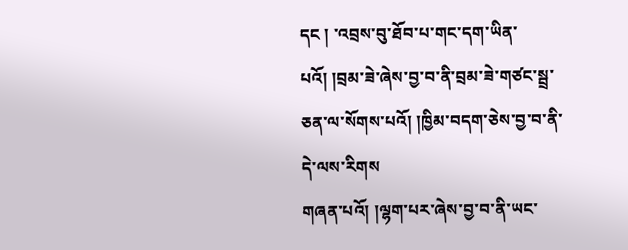དང ། ་འབྲས་བུ་ཐོབ་པ་གང་དག་ཡིན་པའོ། །བྲམ་ཟེ་ཞེས་བྱ་བ་ནི་བྲམ་ཟེ་གཙང་སྦྲ་ཅན་ལ་སོགས་པའོ། །ཁྱིམ་བདག་ཅེས་བྱ་བ་ནི་དེ་ལས་རིགས
གཞན་པའོ། །ལྷག་པར་ཞེས་བྱ་བ་ནི་ཡང་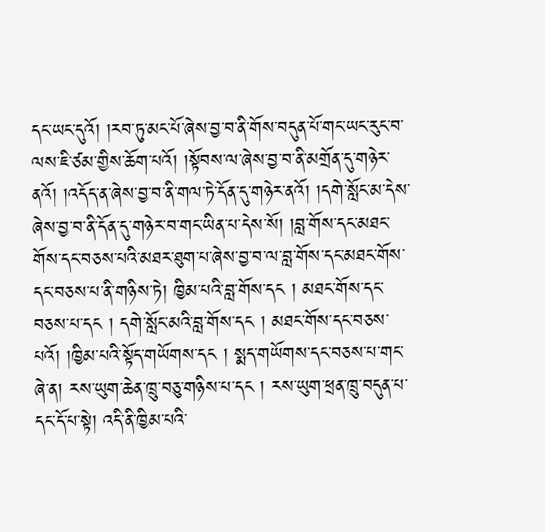དང་ཡང་དུའོ། །རབ་ཏུ་མང་པོ་ཞེས་བྱ་བ་ནི་གོས་བདུན་པོ་གང་ཡང་རུང་བ་ལས་ཇི་ཙམ་གྱིས་ཆོག་པའོ། །སྟོབས་ལ་ཞེས་བྱ་བ་ནི་མགྲོན་དུ་གཉེར་ནའོ། །འདོད་ན་ཞེས་བྱ་བ་ནི་གལ་ཏེ་དོན་དུ་གཉེར་ནའོ། །དགེ་སློང་མ་དེས་ཞེས་བྱ་བ་ནི་དོན་དུ་གཉེར་བ་གང་ཡིན་པ་དེས་སོ། །བླ་གོས་དང་མཐང་གོས་དང་བཅས་པའི་མཐར་ཐུག་པ་ཞེས་བྱ་བ་ལ་བླ་གོས་དང་མཐང་གོས་དང་བཅས་པ་ནི་གཉིས་ཏེ། ཁྱིམ་པའི་བླ་གོས་དང ། མཐང་གོས་དང་བཅས་པ་དང ། དགེ་སློང་མའི་བླ་གོས་དང ། མཐང་གོས་དང་བཅས་པའོ། །ཁྱིམ་པའི་སྟོད་གཡོགས་དང ། སྨད་གཡོགས་དང་བཅས་པ་གང་ཞེ་ན། རས་ཡུག་ཆེན་ཁྲུ་བཅུ་གཉིས་པ་དང ། རས་ཡུག་ཕྲན་ཁྲུ་བདུན་པ་དང་དོ་པ་སྟེ། འདི་ནི་ཁྱིམ་པའི་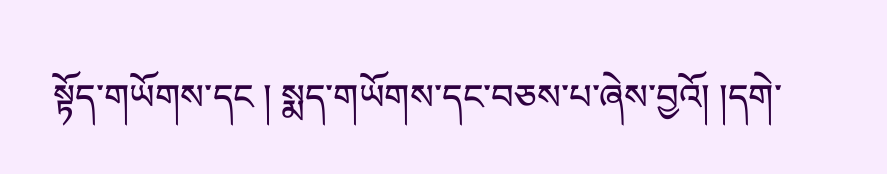སྟོད་གཡོགས་དང ། སྨད་གཡོགས་དང་བཅས་པ་ཞེས་བྱའོ། །དགེ་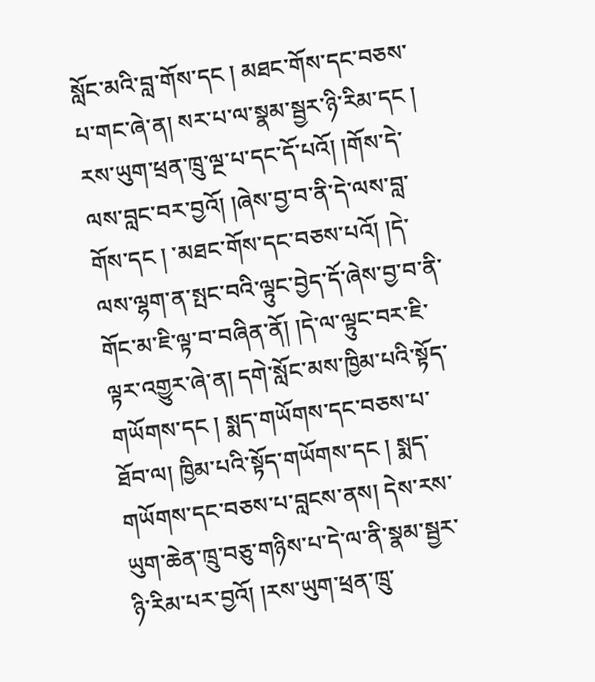སློང་མའི་བླ་གོས་དང ། མཐང་གོས་དང་བཅས་པ་གང་ཞེ་ན། སར་པ་ལ་སྣམ་སྦྱར་ཉི་རིམ་དང ། རས་ཡུག་ཕྲན་ཁྲུ་ལྔ་པ་དང་དོ་པའོ། །གོས་དེ་ལས་བླང་བར་བྱའོ། །ཞེས་བྱ་བ་ནི་དེ་ལས་བླ་གོས་དང ། ་མཐང་གོས་དང་བཅས་པའོ། །དེ་ལས་ལྷག་ན་སྤང་བའི་ལྟུང་བྱེད་དོ་ཞེས་བྱ་བ་ནི་གོང་མ་ཇི་ལྟ་བ་བཞིན་ནོ། །དེ་ལ་ལྟུང་བར་ཇི་ལྟར་འགྱུར་ཞེ་ན། དགེ་སློང་མས་ཁྱིམ་པའི་སྟོད་གཡོགས་དང ། སྨད་གཡོགས་དང་བཅས་པ་ཐོབ་ལ། ཁྱིམ་པའི་སྟོད་གཡོགས་དང ། སྨད་གཡོགས་དང་བཅས་པ་བླངས་ནས། དེས་རས་ཡུག་ཆེན་ཁྲུ་བཅུ་གཉིས་པ་དེ་ལ་ནི་སྣམ་སྦྱར་ཉི་རིམ་པར་བྱའོ། །རས་ཡུག་ཕྲན་ཁྲུ་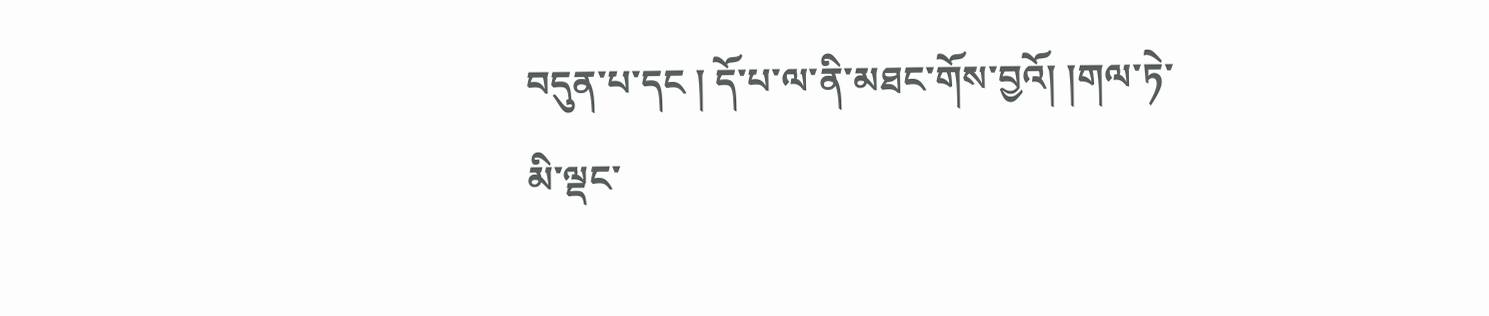བདུན་པ་དང ། དོ་པ་ལ་ནི་མཐང་གོས་བྱའོ། །གལ་ཏེ་མི་ལྡང་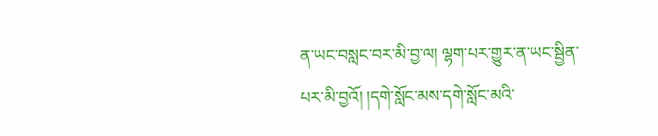ན་ཡང་བསླང་བར་མི་བྱ་ལ། ལྷག་པར་གྱུར་ན་ཡང་སྦྱིན་པར་མི་བྱའོ། །དགེ་སློང་མས་དགེ་སློང་མའི་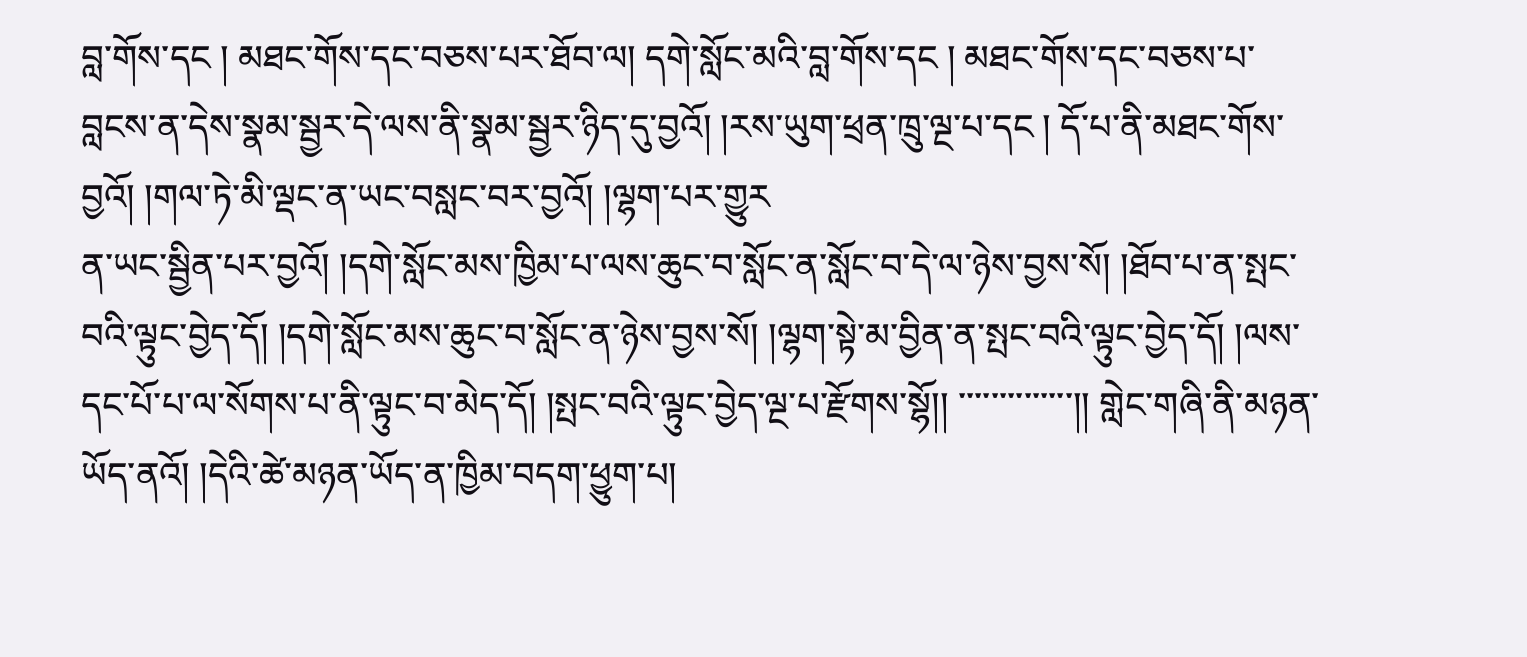བླ་གོས་དང ། མཐང་གོས་དང་བཅས་པར་ཐོབ་ལ། དགེ་སློང་མའི་བླ་གོས་དང ། མཐང་གོས་དང་བཅས་པ་བླངས་ན་དེས་སྣམ་སྦྱར་དེ་ལས་ནི་སྣམ་སྦྱར་ཉིད་དུ་བྱའོ། །རས་ཡུག་ཕྲན་ཁྲུ་ལྔ་པ་དང ། དོ་པ་ནི་མཐང་གོས་བྱའོ། །གལ་ཏེ་མི་ལྡང་ན་ཡང་བསླང་བར་བྱའོ། །ལྷག་པར་གྱུར
ན་ཡང་སྦྱིན་པར་བྱའོ། །དགེ་སློང་མས་ཁྱིམ་པ་ལས་ཆུང་བ་སློང་ན་སློང་བ་དེ་ལ་ཉེས་བྱས་སོ། །ཐོབ་པ་ན་སྤང་བའི་ལྟུང་བྱེད་དོ། །དགེ་སློང་མས་ཆུང་བ་སློང་ན་ཉེས་བྱས་སོ། །ལྷག་སྟེ་མ་བྱིན་ན་སྤང་བའི་ལྟུང་བྱེད་དོ། །ལས་དང་པོ་པ་ལ་སོགས་པ་ནི་ལྟུང་བ་མེད་དོ། །སྤང་བའི་ལྟུང་བྱེད་ལྔ་པ་རྫོགས་སྷོ།། ་་་་་་་་་་་་་་།། གླེང་གཞི་ནི་མཉན་ཡོད་ནའོ། །དེའི་ཚེ་མཉན་ཡོད་ན་ཁྱིམ་བདག་ཕྱུག་པ།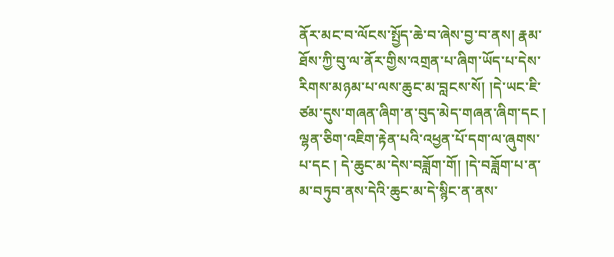ནོར་མང་བ་ལོངས་སྤྱོད་ཆེ་བ་ཞེས་བྱ་བ་ནས། རྣམ་ཐོས་ཀྱི་བུ་ལ་ནོར་གྱིས་འགྲན་པ་ཞིག་ཡོད་པ་དེས་རིགས་མཉམ་པ་ལས་ཆུང་མ་བླངས་སོ། །དེ་ཡང་ཇི་ཙམ་དུས་གཞན་ཞིག་ན་བུད་མེད་གཞན་ཞིག་དང ། ལྷན་ཅིག་འཇིག་རྟེན་པའི་འཕྱན་པོ་དག་ལ་ཞུགས་པ་དང ། དེ་ཆུང་མ་དེས་བཟློག་གོ། །དེ་བཟློག་པ་ན་མ་བཏུབ་ནས་དེའི་ཆུང་མ་དེ་སྙིང་ན་ནས་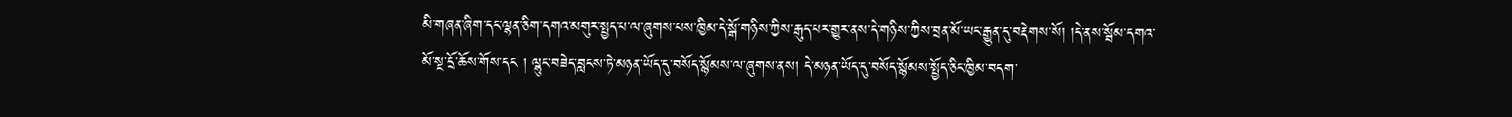མི་གཞན་ཞིག་དང་ལྷན་ཅིག་དགའ་མགུར་སྤྱད་པ་ལ་ཞུགས་པས་ཁྱིམ་དེ་སྒོ་གཉིས་ཀྱིས་རྒུད་པར་གྱུར་ནས་དེ་གཉིས་ཀྱིས་བྲན་མོ་ཡང་རྒྱུན་དུ་བརྡེགས་སོ། །དེ་ནས་སྦོམ་དགའ་མོ་སྔ་དྲོ་ཆོས་གོས་དང ། ལྷུང་བཟེད་བླངས་ཏེ་མཉན་ཡོད་དུ་བསོད་སྙོམས་ལ་ཞུགས་ནས། དེ་མཉན་ཡོད་དུ་བསོད་སྙོམས་སྤྱོད་ཅིང་ཁྱིམ་བདག་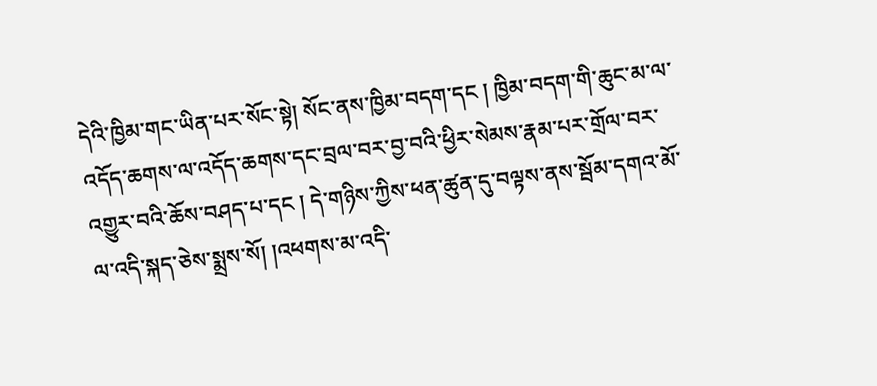དེའི་ཁྱིམ་གང་ཡིན་པར་སོང་སྟེ། སོང་ནས་ཁྱིམ་བདག་དང ། ཁྱིམ་བདག་གི་ཆུང་མ་ལ་འདོད་ཆགས་ལ་འདོད་ཆགས་དང་བྲལ་བར་བྱ་བའི་ཕྱིར་སེམས་རྣམ་པར་གྲོལ་བར་འགྱུར་བའི་ཆོས་བཤད་པ་དང ། དེ་གཉིས་ཀྱིས་ཕན་ཚུན་དུ་བལྟས་ནས་སྦོམ་དགའ་མོ་ལ་འདི་སྐད་ཅེས་སྨྲས་སོ། །འཕགས་མ་འདི་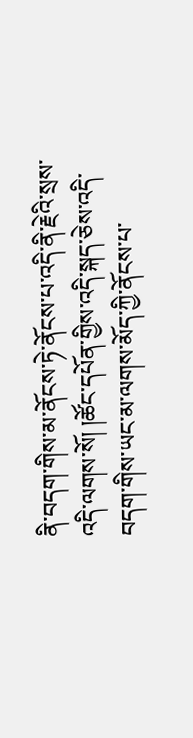ནི་བདག་གིས་མ་ནོངས་ཏེ་ནོངས་པ་འདི་ནི་རྗེའི་སྲས་འདི་ལགས་སོ། །ཚོང་དཔོན་གྱིས་འདི་སྐད་ཅེས་འདི་བདག་གིས་ཡང་མ་ལགས་མོད་ཀྱི་ནོངས་པ་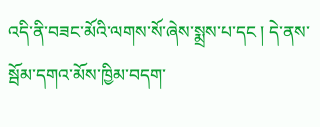འདི་ནི་བཟང་མོའི་ལགས་སོ་ཞེས་སྨྲས་པ་དང ། དེ་ནས་སྦོམ་དགའ་མོས་ཁྱིམ་བདག་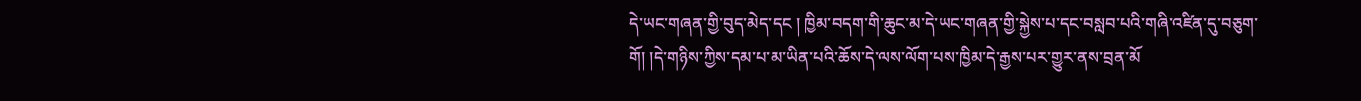དེ་ཡང་གཞན་གྱི་བུད་མེད་དང ། ཁྱིམ་བདག་གི་ཆུང་མ་དེ་ཡང་གཞན་གྱི་སྐྱེས་པ་དང་བསླབ་པའི་གཞི་འཛིན་དུ་བཅུག་གོ། །དེ་གཉིས་ཀྱིས་དམ་པ་མ་ཡིན་པའི་ཆོས་དེ་ལས་ལོག་པས་ཁྱིམ་དེ་རྒྱས་པར་གྱུར་ནས་བྲན་མོ